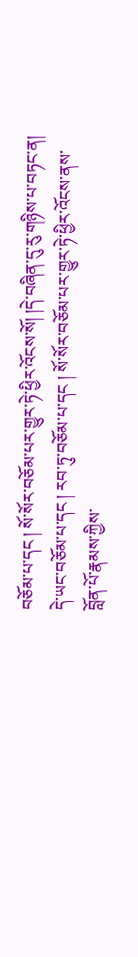བཅོམ་པ་དང ། སོ་སོར་བཅོམ་པར་གྱུར་ཏེ་ཕྱིར་འོངས་སོ། །དེ་བཞིན་དུ་རུ་གཉིས་པ་བཏང་ན། དེ་ཡང་བཅོམ་པ་དང ། རབ་ཏུ་བཅོམ་པ་དང ། སོ་སོར་བཅོམ་པར་གྱུར་ཏེ་ཕྱིར་འོངས་ནས་བློན་པོ་རྣམས་ཀྱིས་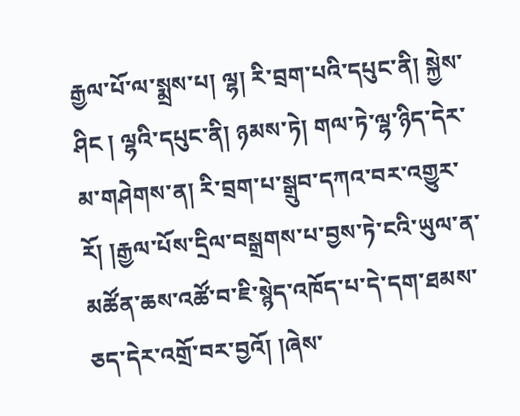རྒྱལ་པོ་ལ་སྨྲས་པ། ལྷ། རི་བྲག་པའི་དཔུང་ནི། སྐྱེས་ཤིང ། ལྷའི་དཔུང་ནི། ཉམས་ཏེ། གལ་ཏེ་ལྷ་ཉིད་དེར་མ་གཤེགས་ན། རི་བྲག་པ་སྒྲུབ་དཀའ་བར་འགྱུར་རོ། །རྒྱལ་པོས་དྲིལ་བསྒྲགས་པ་བྱས་ཏེ་ངའི་ཡུལ་ན་མཚོན་ཆས་འཚོ་བ་ཇི་སྙེད་འཁོད་པ་དེ་དག་ཐམས་ཅད་དེར་འགྲོ་བར་བྱའོ། །ཞེས་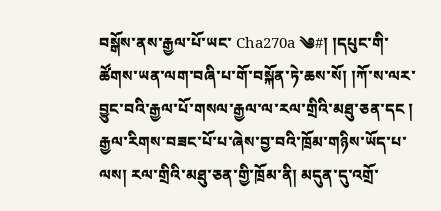བསྒོས་ནས་རྒྱལ་པོ་ཡང་ Cha270a ༄#། །དཔུང་གི་ཚོགས་ཡན་ལག་བཞི་པ་གོ་བསྐོན་ཏེ་ཆས་སོ། །ཀོ་ས་ལར་བྱུང་བའི་རྒྱལ་པོ་གསལ་རྒྱལ་ལ་རལ་གྲིའི་མཐུ་ཅན་དང ། རྒྱལ་རིགས་བཟང་པོ་པ་ཞེས་བྱ་བའི་ཁྲོམ་གཉིས་ཡོད་པ་ལས། རལ་གྲིའི་མཐུ་ཅན་གྱི་ཁྲོམ་ནི། མདུན་དུ་འགྲོ་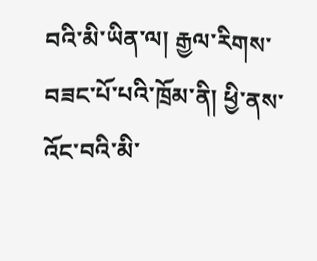བའི་མི་ཡིན་ལ། རྒྱལ་རིགས་བཟང་པོ་པའི་ཁྲོམ་ནི། ཕྱི་ནས་འོང་བའི་མི་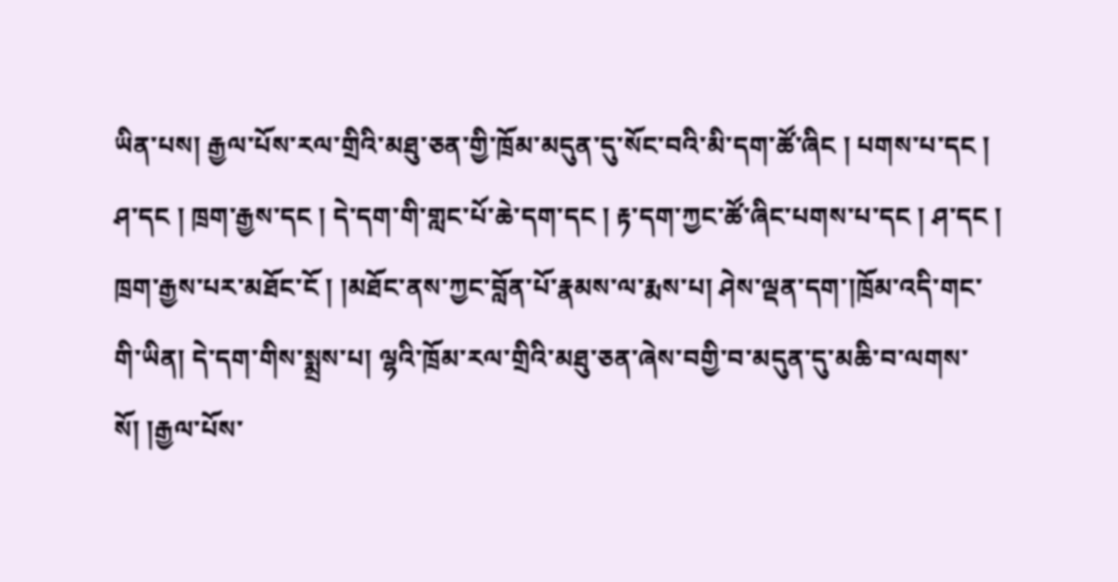ཡིན་པས། རྒྱལ་པོས་རལ་གྲིའི་མཐུ་ཅན་གྱི་ཁྲོམ་མདུན་དུ་སོང་བའི་མི་དག་ཚོ་ཞིང ། པགས་པ་དང ། ཤ་དང ། ཁྲག་རྒྱས་དང ། དེ་དག་གི་གླང་པོ་ཆེ་དག་དང ། རྟ་དག་ཀྱང་ཚོ་ཞིང་པགས་པ་དང ། ཤ་དང ། ཁྲག་རྒྱས་པར་མཐོང་ངོ ། །མཐོང་ནས་ཀྱང་བློན་པོ་རྣམས་ལ་རྨས་པ། ཤེས་ལྡན་དག་།ཁྲོམ་འདི་གང་གི་ཡིན། དེ་དག་གིས་སྨྲས་པ། ལྷའི་ཁྲོམ་རལ་གྲིའི་མཐུ་ཅན་ཞེས་བགྱི་བ་མདུན་དུ་མཆི་བ་ལགས་སོ། །རྒྱལ་པོས་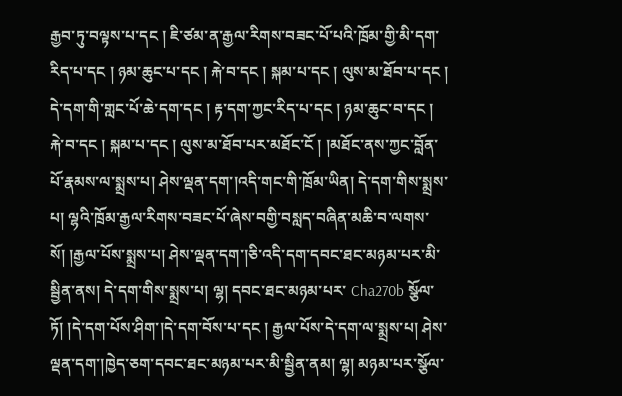རྒྱབ་ཏུ་བལྟས་པ་དང ། ཇི་ཙམ་ན་རྒྱལ་རིགས་བཟང་པོ་པའི་ཁྲོམ་གྱི་མི་དག་རིད་པ་དང ། ཉམ་ཆུང་པ་དང ། རྐེ་བ་དང ། སྐམ་པ་དང ། ལུས་མ་ཐོབ་པ་དང ། དེ་དག་གི་གླང་པོ་ཆེ་དག་དང ། རྟ་དག་ཀྱང་རིད་པ་དང ། ཉམ་ཆུང་བ་དང ། རྐེ་བ་དང ། སྐམ་པ་དང ། ལུས་མ་ཐོབ་པར་མཐོང་ངོ ། །མཐོང་ནས་ཀྱང་བློན་པོ་རྣམས་ལ་སྨྲས་པ། ཤེས་ལྡན་དག་།འདི་གང་གི་ཁྲོམ་ཡིན། དེ་དག་གིས་སྨྲས་པ། ལྷའི་ཁྲོམ་རྒྱལ་རིགས་བཟང་པོ་ཞེས་བགྱི་བསླད་བཞིན་མཆི་བ་ལགས་སོ། །རྒྱལ་པོས་སྨྲས་པ། ཤེས་ལྡན་དག་།ཅི་འདི་དག་དབང་ཐང་མཉམ་པར་མི་སྦྱིན་ནས། དེ་དག་གིས་སྨྲས་པ། ལྷ། དབང་ཐང་མཉམ་པར་ Cha270b སྩོལ་ཏོ། །དེ་དག་པོས་ཤིག་།དེ་དག་བོས་པ་དང ། རྒྱལ་པོས་དེ་དག་ལ་སྨྲས་པ། ཤེས་ལྡན་དག་།ཁྱེད་ཅག་དབང་ཐང་མཉམ་པར་མི་སྦྱིན་ནམ། ལྷ། མཉམ་པར་སྩོལ་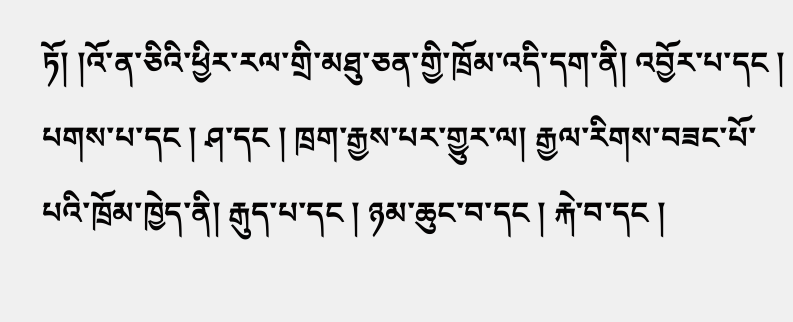ཏོ། །འོ་ན་ཅིའི་ཕྱིར་རལ་གྲི་མཐུ་ཅན་གྱི་ཁྲོམ་འདི་དག་ནི། འབྱོར་པ་དང ། པགས་པ་དང ། ཤ་དང ། ཁྲག་རྒྱས་པར་གྱུར་ལ། རྒྱལ་རིགས་བཟང་པོ་པའི་ཁྲོམ་ཁྱེད་ནི། རྒུད་པ་དང ། ཉམ་ཆུང་བ་དང ། རྐེ་བ་དང །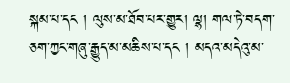སྐམ་པ་དང ། ལུས་མ་ཐོབ་པར་གྱུར། ལྷ། གལ་ཏེ་བདག་ཅག་ཀྱང་གཞུ་རྒྱུད་མ་མཆིས་པ་དང ། མདའ་མདེའུ་མ་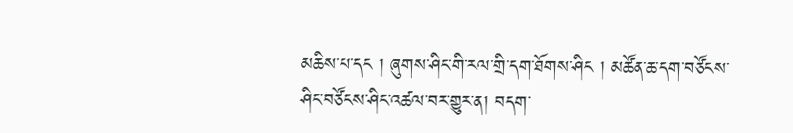མཆིས་པ་དང ། ཞུགས་ཤིང་གི་རལ་གྲི་དག་ཐོགས་ཤིང ། མཚོན་ཆ་དག་བཙོངས་ཤིང་བཙོངས་ཤིང་འཚལ་བར་གྱུར་ན། བདག་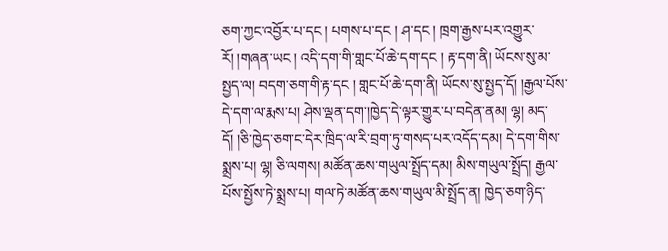ཅག་ཀྱང་འབྱོར་པ་དང ། པགས་པ་དང ། ཤ་དང ། ཁྲག་རྒྱས་པར་འགྱུར་རོ། །གཞན་ཡང ། འདི་དག་གི་གླང་པོ་ཆེ་དག་དང ། རྟ་དག་ནི། ཡོངས་སུ་མ་སྤྱད་ལ། བདག་ཅག་གི་རྟ་དང ། གླང་པོ་ཆེ་དག་ནི། ཡོངས་སུ་སྤྱད་དོ། །རྒྱལ་པོས་དེ་དག་ལ་རྨས་པ། ཤེས་ལྡན་དག་།ཁྱེད་དེ་ལྟར་གྱུར་པ་བདེན་ནམ། ལྷ། མད་དོ། །ཅི་ཁྱེད་ཅག་ང་དེར་ཁྲིད་ལ་རི་བྲག་ཏུ་གསད་པར་འདོད་དམ། དེ་དག་གིས་སྨྲས་པ། ལྷ། ཅི་ལགས། མཚོན་ཆས་གཡུལ་སྤྲོད་དམ། མིས་གཡུལ་སྤྲོད། རྒྱལ་པོས་སྤྱོས་ཏེ་སྨྲས་པ། གལ་ཏེ་མཚོན་ཆས་གཡུལ་མི་སྤྲོད་ན། ཁྱེད་ཅག་ཉིད་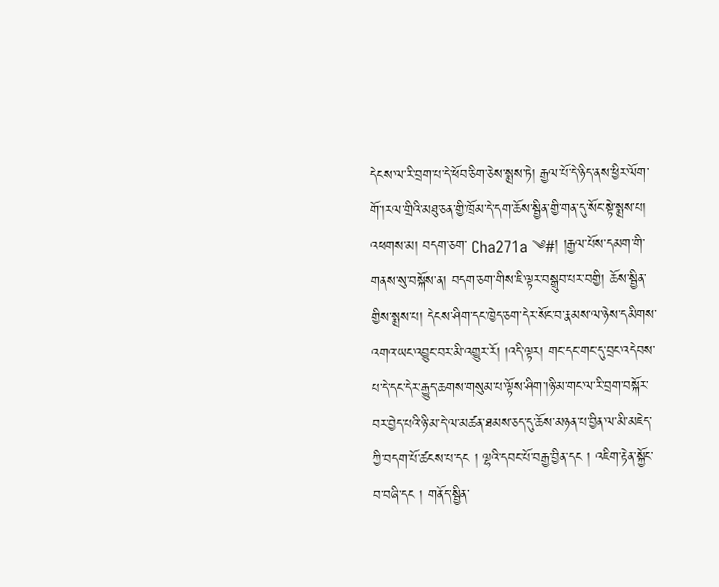དེངས་ལ་རི་བྲག་པ་དེ་ཕོབ་ཅིག་ཅེས་སྨྲས་ཏེ། རྒྱལ་པོ་དེ་ཉིད་ནས་ཕྱིར་ལོག་གོ་།རལ་གྲིའི་མཐུ་ཅན་གྱི་ཁྲོམ་དེ་དག་ཆོས་སྦྱིན་གྱི་གན་དུ་སོང་སྟེ་སྨྲས་པ། འཕགས་མ། བདག་ཅག་ Cha271a ༄#། །རྒྱལ་པོས་དམག་གི་གནས་སུ་བསྐོས་ན། བདག་ཅག་གིས་ཇི་ལྟར་བསྒྲུབ་པར་བགྱི། ཆོས་སྦྱིན་གྱིས་སྨྲས་པ། དེངས་ཤིག་དང་ཁྱེད་ཅག་དེར་སོང་བ་རྣམས་ལ་ཉེས་དམིགས་འགའ་ཡང་འབྱུང་བར་མི་འགྱུར་རོ། །འདི་ལྟར། གང་དང་གང་དུ་བྲང་འདེབས་པ་དེ་དང་དེར་རྒྱུད་ཆགས་གསུམ་པ་ལྟོས་ཤིག་།ཉི་མ་གང་ལ་རི་བྲག་བསྐོར་བར་བྱེད་པའི་ཉི་མ་དེ་ལ་མཚན་ཐམས་ཅད་དུ་ཆོས་མཉན་པ་བྱིན་ལ་མི་མཇེད་ཀྱི་བདག་པོ་ཚངས་པ་དང ། ལྷའི་དབང་པོ་བརྒྱ་བྱིན་དང ། འཇིག་རྟེན་སྐྱོང་བ་བཞི་དང ། གནོད་སྦྱིན་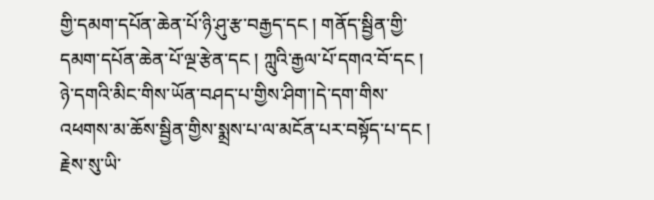གྱི་དམག་དཔོན་ཆེན་པོ་ཉི་ཤུ་རྩ་བརྒྱད་དང ། གནོད་སྦྱིན་གྱི་དམག་དཔོན་ཆེན་པོ་ལྔ་རྩེན་དང ། ཀླུའི་རྒྱལ་པོ་དགའ་བོ་དང ། ཉེ་དགའི་མིང་གིས་ཡོན་བཤད་པ་གྱིས་ཤིག་།དེ་དག་གིས་འཕགས་མ་ཆོས་སྦྱིན་གྱིས་སྨྲས་པ་ལ་མངོན་པར་བསྟོད་པ་དང ། རྗེས་སུ་ཡི་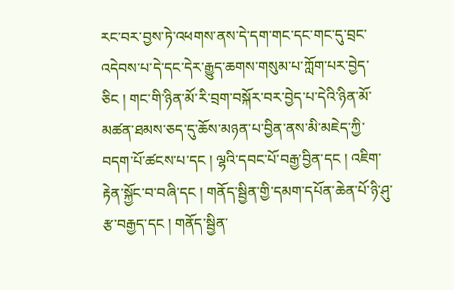རང་བར་བྱས་ཏེ་འཕགས་ནས་དེ་དག་གང་དང་གང་དུ་བྲང་འདེབས་པ་དེ་དང་དེར་རྒྱུད་ཆགས་གསུམ་པ་ཀློག་པར་བྱེད་ཅིང ། གང་གི་ཉིན་མོ་རི་བྲག་བསྐོར་བར་བྱེད་པ་དེའི་ཉིན་མོ་མཚན་ཐམས་ཅད་དུ་ཆོས་མཉན་པ་བྱིན་ནས་མི་མཇེད་ཀྱི་བདག་པོ་ཚངས་པ་དང ། ལྷའི་དབང་པོ་བརྒྱ་བྱིན་དང ། འཇིག་རྟེན་སྐྱོང་བ་བཞི་དང ། གནོད་སྦྱིན་གྱི་དམག་དཔོན་ཆེན་པོ་ཉི་ཤུ་རྩ་བརྒྱད་དང ། གནོད་སྦྱིན་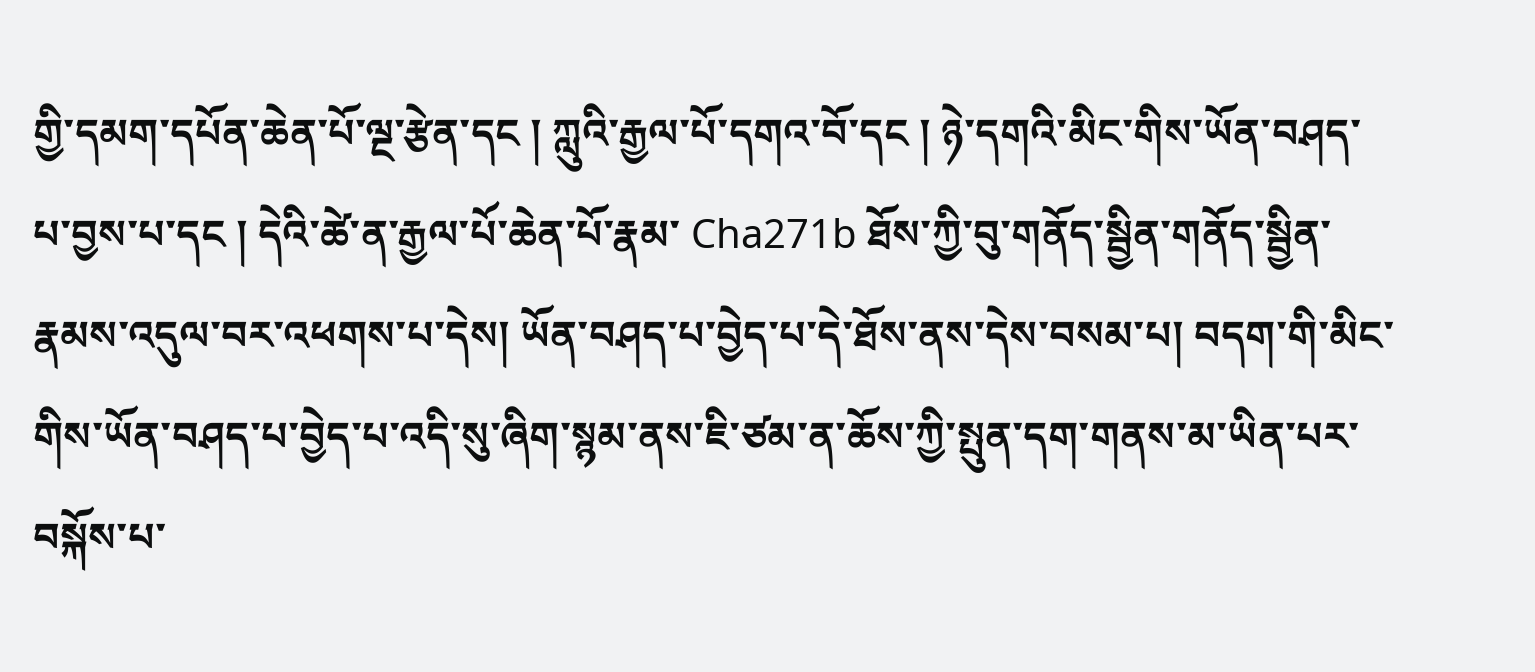གྱི་དམག་དཔོན་ཆེན་པོ་ལྔ་རྩེན་དང ། ཀླུའི་རྒྱལ་པོ་དགའ་བོ་དང ། ཉེ་དགའི་མིང་གིས་ཡོན་བཤད་པ་བྱས་པ་དང ། དེའི་ཚེ་ན་རྒྱལ་པོ་ཆེན་པོ་རྣམ་ Cha271b ཐོས་ཀྱི་བུ་གནོད་སྦྱིན་གནོད་སྦྱིན་རྣམས་འདུལ་བར་འཕགས་པ་དེས། ཡོན་བཤད་པ་བྱེད་པ་དེ་ཐོས་ནས་དེས་བསམ་པ། བདག་གི་མིང་གིས་ཡོན་བཤད་པ་བྱེད་པ་འདི་སུ་ཞིག་སྙམ་ནས་ཇི་ཙམ་ན་ཆོས་ཀྱི་སྤུན་དག་གནས་མ་ཡིན་པར་བསྐོས་པ་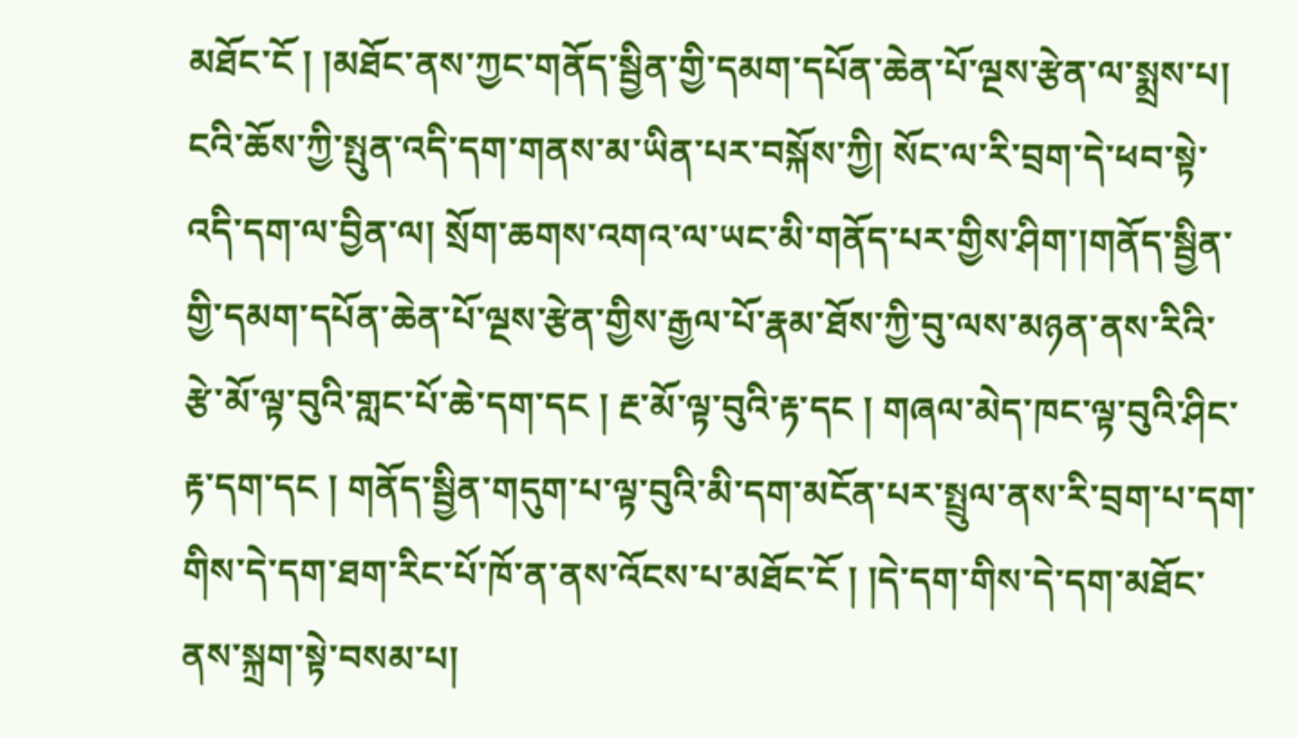མཐོང་ངོ ། །མཐོང་ནས་ཀྱང་གནོད་སྦྱིན་གྱི་དམག་དཔོན་ཆེན་པོ་ལྔས་རྩེན་ལ་སྨྲས་པ། ངའི་ཆོས་ཀྱི་སྤུན་འདི་དག་གནས་མ་ཡིན་པར་བསྐོས་ཀྱི། སོང་ལ་རི་བྲག་དེ་ཕབ་སྟེ་འདི་དག་ལ་བྱིན་ལ། སྲོག་ཆགས་འགའ་ལ་ཡང་མི་གནོད་པར་གྱིས་ཤིག་།གནོད་སྦྱིན་གྱི་དམག་དཔོན་ཆེན་པོ་ལྔས་རྩེན་གྱིས་རྒྱལ་པོ་རྣམ་ཐོས་ཀྱི་བུ་ལས་མཉན་ནས་རིའི་རྩེ་མོ་ལྟ་བུའི་གླང་པོ་ཆེ་དག་དང ། རྔ་མོ་ལྟ་བུའི་རྟ་དང ། གཞལ་མེད་ཁང་ལྟ་བུའི་ཤིང་རྟ་དག་དང ། གནོད་སྦྱིན་གདུག་པ་ལྟ་བུའི་མི་དག་མངོན་པར་སྤྲུལ་ནས་རི་བྲག་པ་དག་གིས་དེ་དག་ཐག་རིང་པོ་ཁོ་ན་ནས་འོངས་པ་མཐོང་ངོ ། །དེ་དག་གིས་དེ་དག་མཐོང་ནས་སྐྲག་སྟེ་བསམ་པ།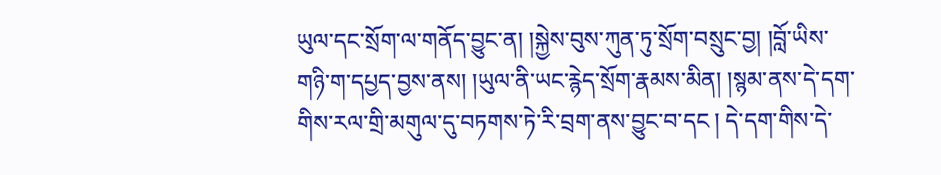ཡུལ་དང་སྲོག་ལ་གནོད་བྱུང་ན། །སྐྱེས་བུས་ཀུན་ཏུ་སྲོག་བསྲུང་བྱ། །བློ་ཡིས་གཉི་ག་དཔྱད་བྱས་ནས། །ཡུལ་ནི་ཡང་རྙེད་སྲོག་རྣམས་མིན། །སྙམ་ནས་དེ་དག་གིས་རལ་གྲི་མགུལ་དུ་བཏགས་ཏེ་རི་བྲག་ནས་བྱུང་བ་དང ། དེ་དག་གིས་དེ་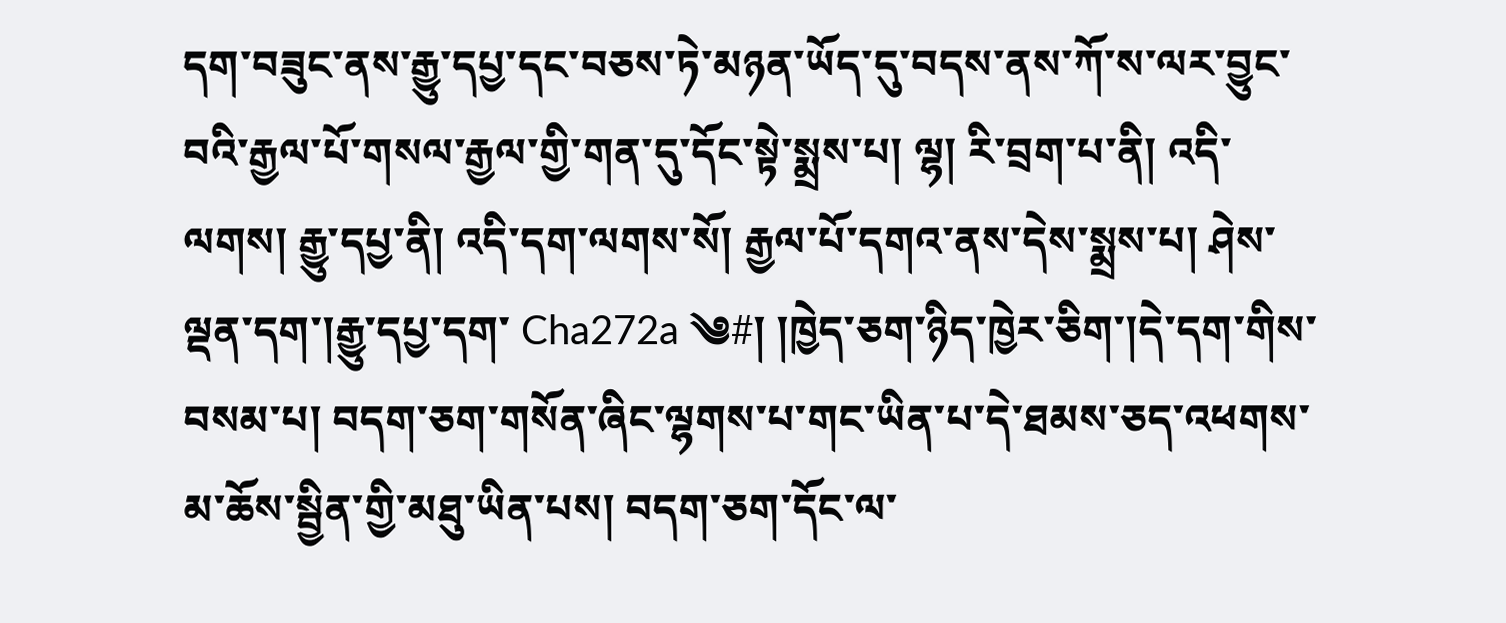དག་བཟུང་ནས་རྒྱུ་དཔྱ་དང་བཅས་ཏེ་མཉན་ཡོད་དུ་བདས་ནས་ཀོ་ས་ལར་བྱུང་བའི་རྒྱལ་པོ་གསལ་རྒྱལ་གྱི་གན་དུ་དོང་སྟེ་སྨྲས་པ། ལྷ། རི་བྲག་པ་ནི། འདི་ལགས། རྒྱུ་དཔྱ་ནི། འདི་དག་ལགས་སོ། རྒྱལ་པོ་དགའ་ནས་དེས་སྨྲས་པ། ཤེས་ལྡན་དག་།རྒྱུ་དཔྱ་དག་ Cha272a ༄#། །ཁྱེད་ཅག་ཉིད་ཁྱེར་ཅིག་།དེ་དག་གིས་བསམ་པ། བདག་ཅག་གསོན་ཞིང་ལྷགས་པ་གང་ཡིན་པ་དེ་ཐམས་ཅད་འཕགས་མ་ཆོས་སྦྱིན་གྱི་མཐུ་ཡིན་པས། བདག་ཅག་དོང་ལ་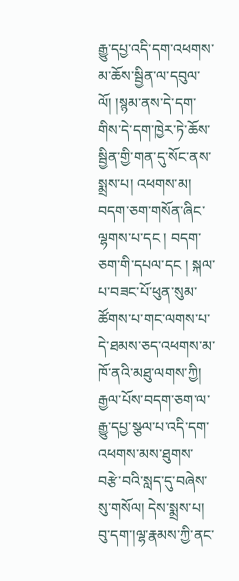རྒྱུ་དཔྱ་འདི་དག་འཕགས་མ་ཆོས་སྦྱིན་ལ་དབུལ་ལོ། །སྙམ་ནས་དེ་དག་གིས་དེ་དག་ཁྱེར་ཏེ་ཆོས་སྦྱིན་གྱི་གན་དུ་སོང་ནས་སྨྲས་པ། འཕགས་མ། བདག་ཅག་གསོན་ཞིང་ལྷགས་པ་དང ། བདག་ཅག་གི་དཔལ་དང ། སྐལ་པ་བཟང་པོ་ཕུན་སུམ་ཚོགས་པ་གང་ལགས་པ་དེ་ཐམས་ཅད་འཕགས་མ་ཁོ་ནའི་མཐུ་ལགས་ཀྱི། རྒྱལ་པོས་བདག་ཅག་ལ་རྒྱུ་དཔྱ་སྩལ་པ་འདི་དག་འཕགས་མས་ཐུགས་བརྩེ་བའི་སླད་དུ་བཞེས་སུ་གསོལ། དེས་སྨྲས་པ། བུ་དག་།ལྷ་རྣམས་ཀྱི་ནང་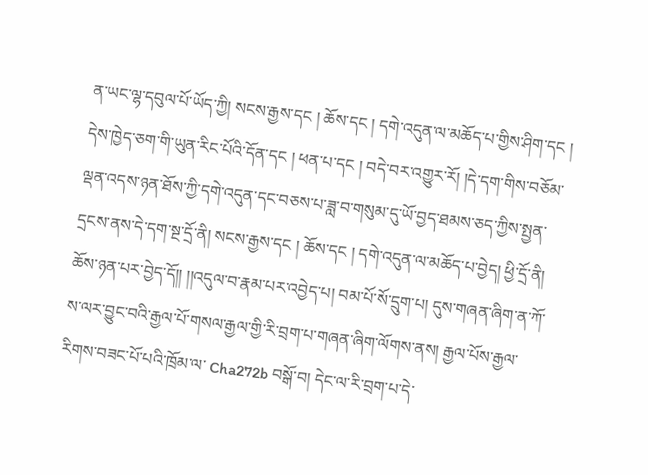ན་ཡང་ལྷ་དབུལ་པོ་ཡོད་ཀྱི། སངས་རྒྱས་དང ། ཆོས་དང ། དགེ་འདུན་ལ་མཆོད་པ་གྱིས་ཤིག་དང ། དེས་ཁྱེད་ཅག་གི་ཡུན་རིང་པོའི་དོན་དང ། ཕན་པ་དང ། བདེ་བར་འགྱུར་རོ། །དེ་དག་གིས་བཅོམ་ལྡན་འདས་ཉན་ཐོས་ཀྱི་དགེ་འདུན་དང་བཅས་པ་ཟླ་བ་གསུམ་དུ་ཡོ་བྱད་ཐམས་ཅད་ཀྱིས་སྤྱན་དྲངས་ནས་དེ་དག་སྔ་དྲོ་ནི། སངས་རྒྱས་དང ། ཆོས་དང ། དགེ་འདུན་ལ་མཆོད་པ་བྱེད། ཕྱི་དྲོ་ནི། ཆོས་ཉན་པར་བྱེད་དོ།། །།འདུལ་བ་རྣམ་པར་འབྱེད་པ། བམ་པོ་སོ་དྲུག་པ། དུས་གཞན་ཞིག་ན་ཀོ་ས་ལར་བྱུང་བའི་རྒྱལ་པོ་གསལ་རྒྱལ་གྱི་རི་བྲག་པ་གཞན་ཞིག་ལོགས་ནས། རྒྱལ་པོས་རྒྱལ་རིགས་བཟང་པོ་པའི་ཁྲོམ་ལ་ Cha272b བསྒོ་བ། དེང་ལ་རི་བྲག་པ་དེ་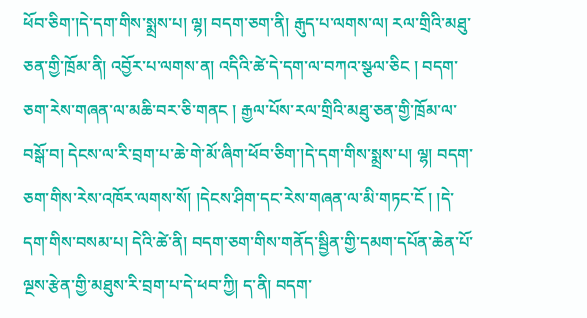ཕོབ་ཅིག་།དེ་དག་གིས་སྨྲས་པ། ལྷ། བདག་ཅག་ནི། རྒུད་པ་ལགས་ལ། རལ་གྲིའི་མཐུ་ཅན་གྱི་ཁྲོམ་ནི། འབྱོར་པ་ལགས་ན། འདིའི་ཚེ་དེ་དག་ལ་བཀའ་སྩལ་ཅིང ། བདག་ཅག་རེས་གཞན་ལ་མཆི་བར་ཅི་གནང ། རྒྱལ་པོས་རལ་གྲིའི་མཐུ་ཅན་གྱི་ཁྲོམ་ལ་བསྒོ་བ། དེངས་ལ་རི་བྲག་པ་ཆེ་གེ་མོ་ཞིག་ཕོབ་ཅིག་།དེ་དག་གིས་སྨྲས་པ། ལྷ། བདག་ཅག་གིས་རེས་འཁོར་ལགས་སོ། །དེངས་ཤིག་དང་རེས་གཞན་ལ་མི་གཏང་ངོ ། །དེ་དག་གིས་བསམ་པ། དེའི་ཚེ་ནི། བདག་ཅག་གིས་གནོད་སྦྱིན་གྱི་དམག་དཔོན་ཆེན་པོ་ལྔས་རྩེན་གྱི་མཐུས་རི་བྲག་པ་དེ་ཕབ་ཀྱི། ད་ནི། བདག་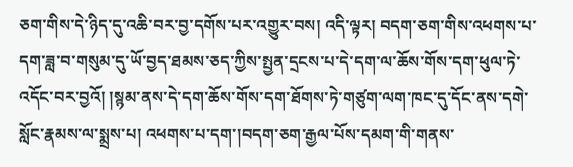ཅག་གིས་དེ་ཉིད་དུ་འཆི་བར་བྱ་དགོས་པར་འགྱུར་བས། འདི་ལྟར། བདག་ཅག་གིས་འཕགས་པ་དག་ཟླ་བ་གསུམ་དུ་ཡོ་བྱད་ཐམས་ཅད་ཀྱིས་སྤྱན་དྲངས་པ་དེ་དག་ལ་ཆོས་གོས་དག་ཕུལ་ཏེ་འདོང་བར་བྱའོ། །སྙམ་ནས་དེ་དག་ཆོས་གོས་དག་ཐོགས་ཏེ་གཙུག་ལག་ཁང་དུ་དོང་ནས་དགེ་སློང་རྣམས་ལ་སྨྲས་པ། འཕགས་པ་དག་།བདག་ཅག་རྒྱལ་པོས་དམག་གི་གནས་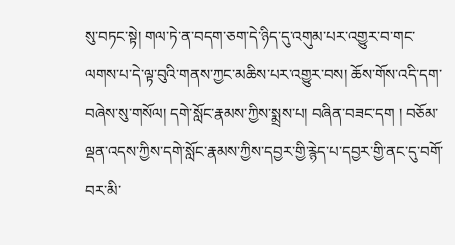སུ་བཏང་སྟེ། གལ་ཏེ་ན་བདག་ཅག་དེ་ཉིད་དུ་འགུམ་པར་འགྱུར་བ་གང་ལགས་པ་དེ་ལྟ་བུའི་གནས་ཀྱང་མཆིས་པར་འགྱུར་བས། ཆོས་གོས་འདི་དག་བཞེས་སུ་གསོལ། དགེ་སློང་རྣམས་ཀྱིས་སྨྲས་པ། བཞིན་བཟང་དག ། བཅོམ་ལྡན་འདས་ཀྱིས་དགེ་སློང་རྣམས་ཀྱིས་དབྱར་གྱི་རྙེད་པ་དབྱར་གྱི་ནང་དུ་བགོ་བར་མི་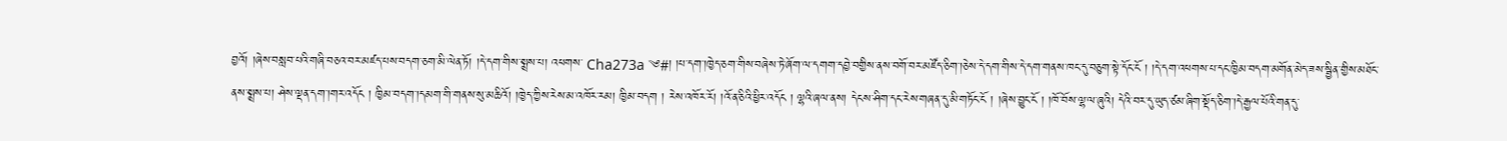བྱའོ། །ཞེས་བསླབ་པའི་གཞི་བཅའ་བར་མཛད་པས་བདག་ཅག་མི་ལེན་ཏོ། །དེ་དག་གིས་སྨྲས་པ། འཕགས་ Cha273a ༄#། །པ་དག་།ཁྱེད་ཅག་གིས་བཞེས་ཏེ་ཞོག་ལ་དགག་དབྱེ་བགྱིས་ནས་བགོ་བར་མཛོད་ཅིག་།ཅེས་དེ་དག་གིས་དེ་དག་གནས་ཁང་དུ་བཅུག་སྟེ་དོང་ངོ ། །དེ་དག་འཕགས་པ་དང་ཁྱིམ་བདག་མགོན་མེད་ཟས་སྦྱིན་གྱིས་མཐོང་ནས་སྨྲས་པ། ཤེས་ལྡན་དག་།གར་འདོང ། ཁྱིམ་བདག་།དམག་གི་གནས་སུ་མཆིའོ། །ཁྱེད་ཀྱིས་རེས་མ་འཁོར་རམ། ཁྱིམ་བདག ། རེས་འཁོར་རོ། །འོ་ན་ཅིའི་ཕྱིར་འདོང ། ལྷའི་ཞལ་ནས། དེངས་ཤིག་དང་རེས་གཞན་དུ་མི་གཏོང་ངོ ། །ཞེས་བྱུང་ངོ ། །ཁོ་བོས་ལྷ་ལ་ཞུའི། དེའི་བར་དུ་ཡུད་ཙམ་ཞིག་སྡོད་ཅིག་།དེ་རྒྱལ་པོའི་གན་དུ་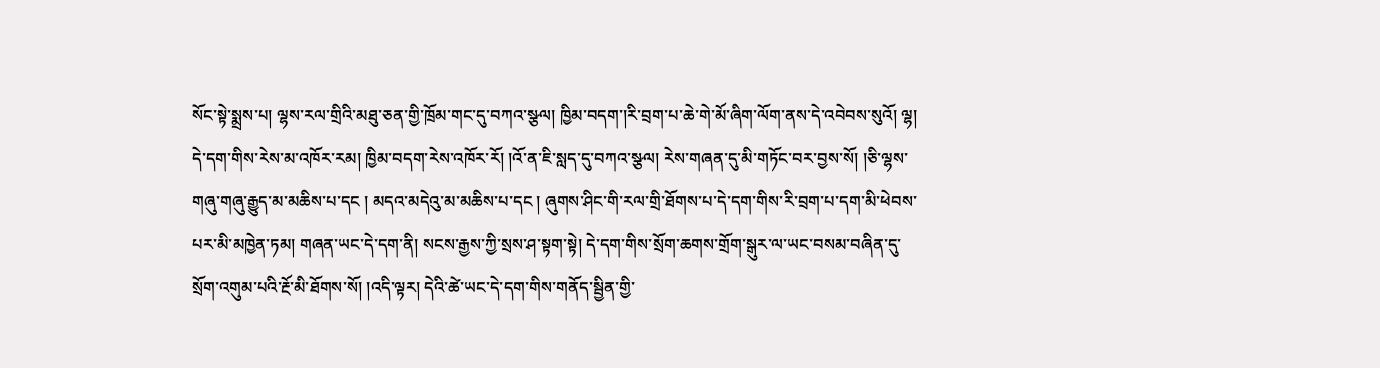སོང་སྟེ་སྨྲས་པ། ལྷས་རལ་གྲིའི་མཐུ་ཅན་གྱི་ཁྲོམ་གང་དུ་བཀའ་སྩལ། ཁྱིམ་བདག་།རི་བྲག་པ་ཆེ་གེ་མོ་ཞིག་ལོག་ནས་དེ་འབེབས་སུའོ། ལྷ། དེ་དག་གིས་རེས་མ་འཁོར་རམ། ཁྱིམ་བདག་རེས་འཁོར་རོ། །འོ་ན་ཇི་སླད་དུ་བཀའ་སྩལ། རེས་གཞན་དུ་མི་གཏོང་བར་བྱས་སོ། །ཅི་ལྷས་གཞུ་གཞུ་རྒྱུད་མ་མཆིས་པ་དང ། མདའ་མདེའུ་མ་མཆིས་པ་དང ། ཞུགས་ཤིང་གི་རལ་གྲི་ཐོགས་པ་དེ་དག་གིས་རི་བྲག་པ་དག་མི་ཕེབས་པར་མི་མཁྱེན་ཏམ། གཞན་ཡང་དེ་དག་ནི། སངས་རྒྱས་ཀྱི་སྲས་ཤ་སྟག་སྟེ། དེ་དག་གིས་སྲོག་ཆགས་གྲོག་སྒུར་ལ་ཡང་བསམ་བཞིན་དུ་སྲོག་འགུམ་པའི་རྔོ་མི་ཐོགས་སོ། །འདི་ལྟར། དེའི་ཚེ་ཡང་དེ་དག་གིས་གནོད་སྦྱིན་གྱི་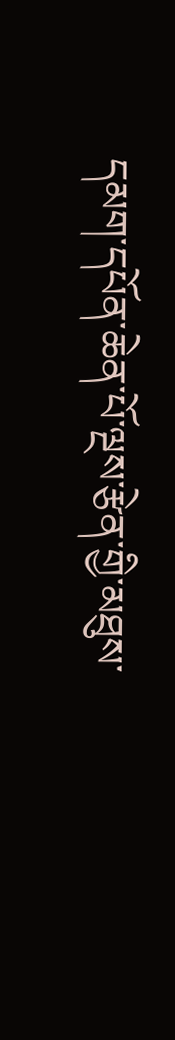དམག་དཔོན་ཆེན་པོ་ལྔས་རྩེན་གྱི་མཐུས་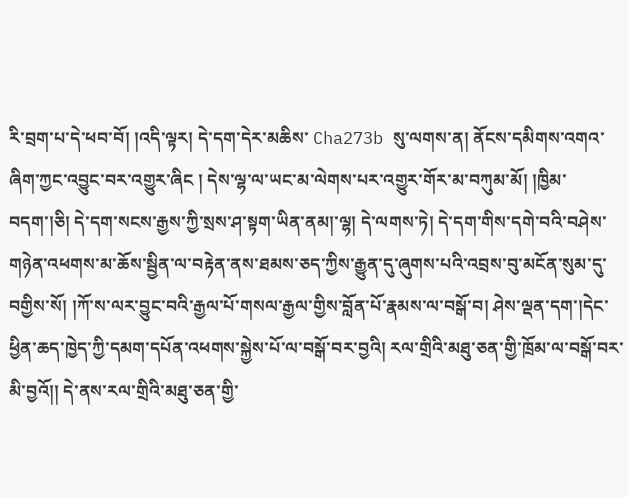རི་བྲག་པ་དེ་ཕབ་བོ། །འདི་ལྟར། དེ་དག་དེར་མཆིས་ Cha273b སུ་ལགས་ན། ནོངས་དམིགས་འགའ་ཞིག་ཀྱང་འབྱུང་བར་འགྱུར་ཞིང ། དེས་ལྷ་ལ་ཡང་མ་ལེགས་པར་འགྱུར་གོར་མ་བཀུམ་མོ། །ཁྱིམ་བདག་།ཅི། དེ་དག་སངས་རྒྱས་ཀྱི་སྲས་ཤ་སྟག་ཡིན་ནམ།་ལྷ། དེ་ལགས་ཏེ། དེ་དག་གིས་དགེ་བའི་བཤེས་གཉེན་འཕགས་མ་ཆོས་སྦྱིན་ལ་བརྟེན་ནས་ཐམས་ཅད་ཀྱིས་རྒྱུན་དུ་ཞུགས་པའི་འབྲས་བུ་མངོན་སུམ་དུ་བགྱིས་སོ། །ཀོ་ས་ལར་བྱུང་བའི་རྒྱལ་པོ་གསལ་རྒྱལ་གྱིས་བློན་པོ་རྣམས་ལ་བསྒོ་བ། ཤེས་ལྡན་དག་།དེང་ཕྱིན་ཆད་ཁྱེད་ཀྱི་དམག་དཔོན་འཕགས་སྐྱེས་པོ་ལ་བསྒོ་བར་བྱའི། རལ་གྲིའི་མཐུ་ཅན་གྱི་ཁྲོམ་ལ་བསྒོ་བར་མི་བྱའོ།། དེ་ནས་རལ་གྲིའི་མཐུ་ཅན་གྱི་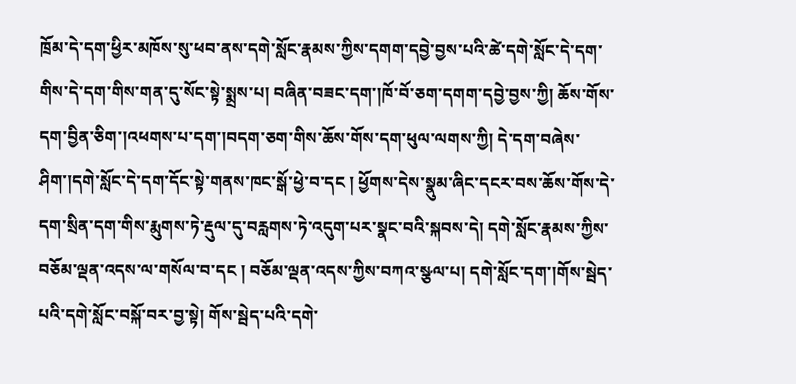ཁྲོམ་དེ་དག་ཕྱིར་མཁོས་སུ་ཕབ་ནས་དགེ་སློང་རྣམས་ཀྱིས་དགག་དབྱེ་བྱས་པའི་ཚེ་དགེ་སློང་དེ་དག་གིས་དེ་དག་གིས་གན་དུ་སོང་སྟེ་སྨྲས་པ། བཞིན་བཟང་དག་།ཁོ་བོ་ཅག་དགག་དབྱེ་བྱས་ཀྱི། ཆོས་གོས་དག་བྱིན་ཅིག་།འཕགས་པ་དག་།བདག་ཅག་གིས་ཆོས་གོས་དག་ཕུལ་ལགས་ཀྱི། དེ་དག་བཞེས་ཤིག་།དགེ་སློང་དེ་དག་དོང་སྟེ་གནས་ཁང་སྒོ་ཕྱེ་བ་དང ། ཕྱོགས་དེས་སྣུམ་ཞིང་དངར་བས་ཆོས་གོས་དེ་དག་སྲིན་དག་གིས་རྨུགས་ཏེ་རྡུལ་དུ་བརླགས་ཏེ་འདུག་པར་སྣང་བའི་སྐབས་དེ། དགེ་སློང་རྣམས་ཀྱིས་བཅོམ་ལྡན་འདས་ལ་གསོལ་བ་དང ། བཅོམ་ལྡན་འདས་ཀྱིས་བཀའ་སྩལ་པ། དགེ་སློང་དག་།གོས་སྦེད་པའི་དགེ་སློང་བསྐོ་བར་བྱ་སྟེ། གོས་སྦེད་པའི་དགེ་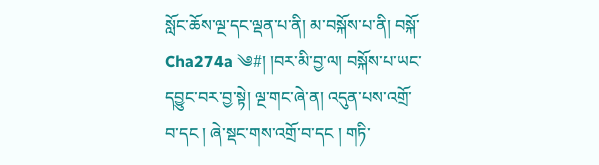སློང་ཆོས་ལྔ་དང་ལྡན་པ་ནི། མ་བསྐོས་པ་ནི། བསྐོ་ Cha274a ༄#། །བར་མི་བྱ་ལ། བསྐོས་པ་ཡང་དབྱུང་བར་བྱ་སྟེ། ལྔ་གང་ཞེ་ན། འདུན་པས་འགྲོ་བ་དང ། ཞེ་སྡང་གས་འགྲོ་བ་དང ། གཏི་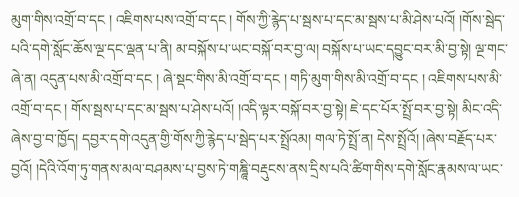མུག་གིས་འགྲོ་བ་དང ། འཇིགས་པས་འགྲོ་བ་དང ། གོས་ཀྱི་རྙེད་པ་སྦས་པ་དང་མ་སྦས་པ་མི་ཤེས་པའོ། །གོས་སྦེད་པའི་དགེ་སློང་ཆོས་ལྔ་དང་ལྡན་པ་ནི། མ་བསྐོས་པ་ཡང་བསྐོ་བར་བྱ་ལ། བསྐོས་པ་ཡང་དབྱུང་བར་མི་བྱ་སྟེ། ལྔ་གང་ཞེ་ན། འདུན་པས་མི་འགྲོ་བ་དང ། ཞེ་སྡང་གིས་མི་འགྲོ་བ་དང ། གཏི་མུག་གིས་མི་འགྲོ་བ་དང ། འཇིགས་པས་མི་འགྲོ་བ་དང ། གོས་སྦས་པ་དང་མ་སྦས་པ་ཤེས་པའོ། །འདི་ལྟར་བསྐོ་བར་བྱ་སྟེ། ཇེ་དང་པོར་སྤྲོ་བར་བྱ་སྟེ། མིང་འདི་ཞེས་བྱ་བ་ཁྱོད། དབྱར་དགེ་འདུན་གྱི་གོས་ཀྱི་རྙེད་པ་སྦེད་པར་སྤྲོའམ། གལ་ཏེ་སྤྲོ་ན། དེས་སྤྲོའོ། །ཞེས་བརྗོད་པར་བྱའོ། །དེའི་འོག་ཏུ་གནས་མལ་བཤམས་པ་བྱས་ཏེ་གཎྜཱི་བརྡུངས་ནས་དྲིས་པའི་ཚིག་གིས་དགེ་སློང་རྣམས་ལ་ཡང་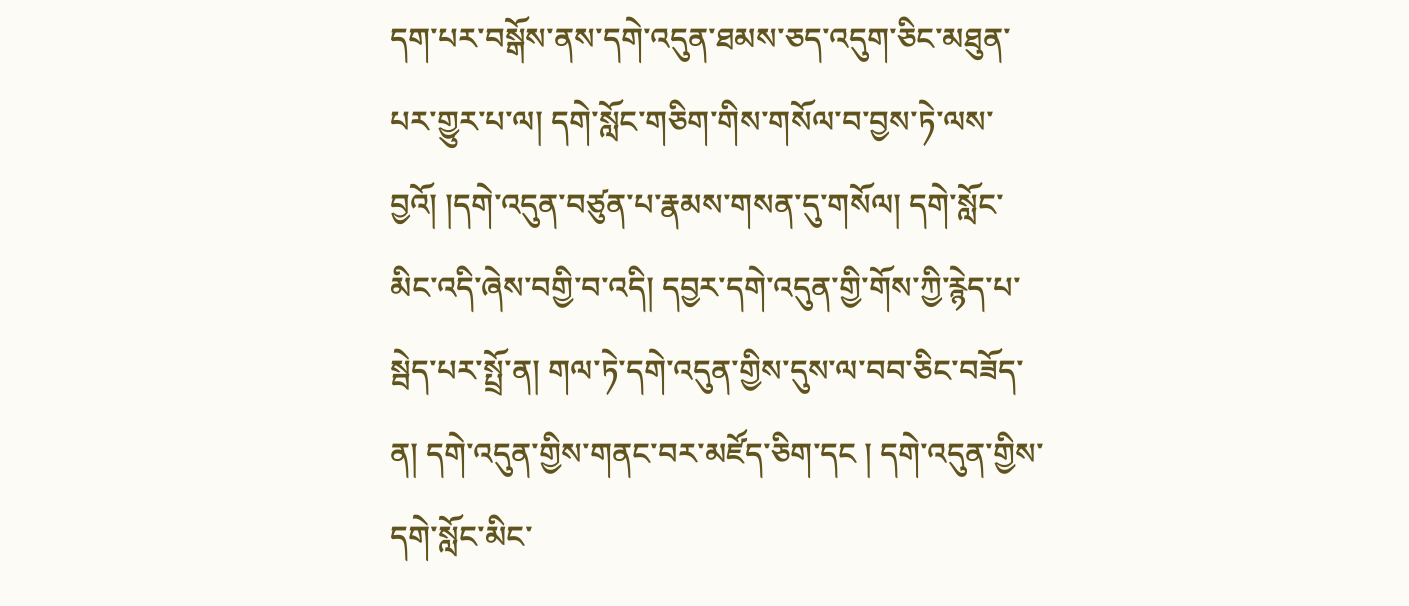དག་པར་བསྒོས་ནས་དགེ་འདུན་ཐམས་ཅད་འདུག་ཅིང་མཐུན་པར་གྱུར་པ་ལ། དགེ་སློང་གཅིག་གིས་གསོལ་བ་བྱས་ཏེ་ལས་བྱའོ། །དགེ་འདུན་བཙུན་པ་རྣམས་གསན་དུ་གསོལ། དགེ་སློང་མིང་འདི་ཞེས་བགྱི་བ་འདི། དབྱར་དགེ་འདུན་གྱི་གོས་ཀྱི་རྙེད་པ་སྦེད་པར་སྤྲོ་ན། གལ་ཏེ་དགེ་འདུན་གྱིས་དུས་ལ་བབ་ཅིང་བཟོད་ན། དགེ་འདུན་གྱིས་གནང་བར་མཛོད་ཅིག་དང ། དགེ་འདུན་གྱིས་དགེ་སློང་མིང་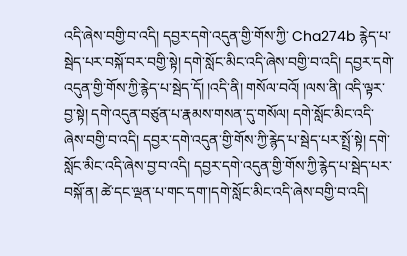འདི་ཞེས་བགྱི་བ་འདི། དབྱར་དགེ་འདུན་གྱི་གོས་ཀྱི་ Cha274b རྙེད་པ་སྦེད་པར་བསྐོ་བར་བགྱི་སྟེ། དགེ་སློང་མིང་འདི་ཞེས་བགྱི་བ་འདི། དབྱར་དགེ་འདུན་གྱི་གོས་ཀྱི་རྙེད་པ་སྦེད་དོ། །འདི་ནི། གསོལ་བའོ། །ལས་ནི། འདི་ལྟར་བྱ་སྟེ། དགེ་འདུན་བཙུན་པ་རྣམས་གསན་དུ་གསོལ། དགེ་སློང་མིང་འདི་ཞེས་བགྱི་བ་འདི། དབྱར་དགེ་འདུན་གྱི་གོས་ཀྱི་རྙེད་པ་སྦེད་པར་སྤྲོ་སྟེ། དགེ་སློང་མིང་འདི་ཞེས་བྱ་བ་འདི། དབྱར་དགེ་འདུན་གྱི་གོས་ཀྱི་རྙེད་པ་སྦེད་པར་བསྐོ་ན། ཚེ་དང་ལྡན་པ་གང་དག་།དགེ་སློང་མིང་འདི་ཞེས་བགྱི་བ་འདི།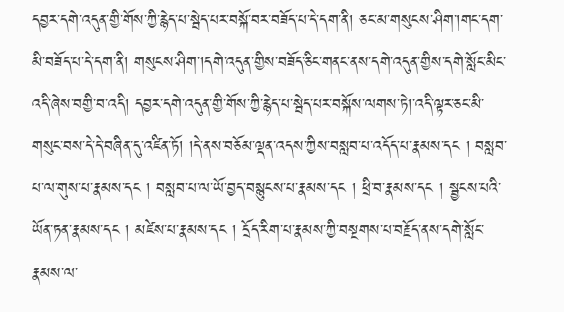དབྱར་དགེ་འདུན་གྱི་གོས་ཀྱི་རྙེད་པ་སྦེད་པར་བསྐོ་བར་བཟོད་པ་དེ་དག་ནི། ཅང་མ་གསུངས་ཤིག་།གང་དག་མི་བཟོད་པ་དེ་དག་ནི། གསུངས་ཤིག་།དགེ་འདུན་གྱིས་བཟོད་ཅིང་གནང་ནས་དགེ་འདུན་གྱིས་དགེ་སློང་མིང་འདི་ཞེས་བགྱི་བ་འདི། དབྱར་དགེ་འདུན་གྱི་གོས་ཀྱི་རྙེད་པ་སྦེད་པར་བསྐོས་ལགས་ཏེ།་འདི་ལྟར་ཅང་མི་གསུང་བས་དེ་དེ་བཞིན་དུ་འཛིན་ཏོ། །དེ་ནས་བཅོམ་ལྡན་འདས་ཀྱིས་བསླབ་པ་འདོད་པ་རྣམས་དང ། བསླབ་པ་ལ་གུས་པ་རྣམས་དང ། བསླབ་པ་ལ་ཡོ་བྱད་བསྙུངས་པ་རྣམས་དང ། ཕྲི་བ་རྣམས་དང ། སྦྱངས་པའི་ཡོན་ཏན་རྣམས་དང ། མཛེས་པ་རྣམས་དང ། དྲོད་རིག་པ་རྣམས་ཀྱི་བསྔགས་པ་བརྗོད་ནས་དགེ་སློང་རྣམས་ལ་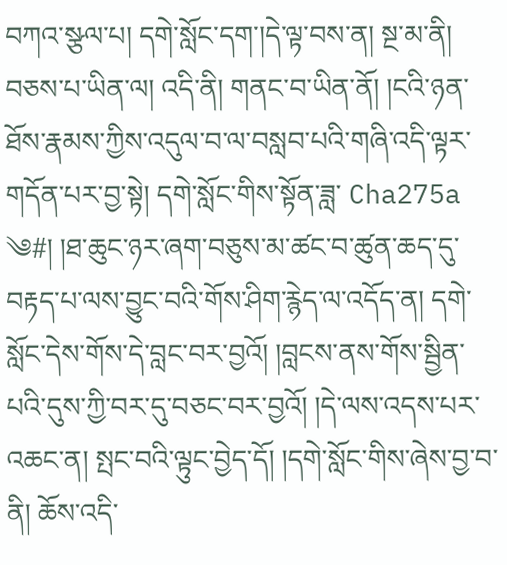བཀའ་སྩལ་པ། དགེ་སློང་དག་།དེ་ལྟ་བས་ན། སྔ་མ་ནི། བཅས་པ་ཡིན་ལ། འདི་ནི། གནང་བ་ཡིན་ནོ། །ངའི་ཉན་ཐོས་རྣམས་ཀྱིས་འདུལ་བ་ལ་བསླབ་པའི་གཞི་འདི་ལྟར་གདོན་པར་བྱ་སྟེ། དགེ་སློང་གིས་སྟོན་ཟླ་ Cha275a ༄#། །ཐ་ཆུང་ཉར་ཞག་བཅུས་མ་ཚང་བ་ཚུན་ཆད་དུ་བརྟད་པ་ལས་བྱུང་བའི་གོས་ཤིག་རྙེད་ལ་འདོད་ན། དགེ་སློང་དེས་གོས་དེ་བླང་བར་བྱའོ། །བླངས་ནས་གོས་སྦྱིན་པའི་དུས་ཀྱི་བར་དུ་བཅང་བར་བྱའོ། །དེ་ལས་འདས་པར་འཆང་ན། སྤང་བའི་ལྟུང་བྱེད་དོ། །དགེ་སློང་གིས་ཞེས་བྱ་བ་ནི། ཆོས་འདི་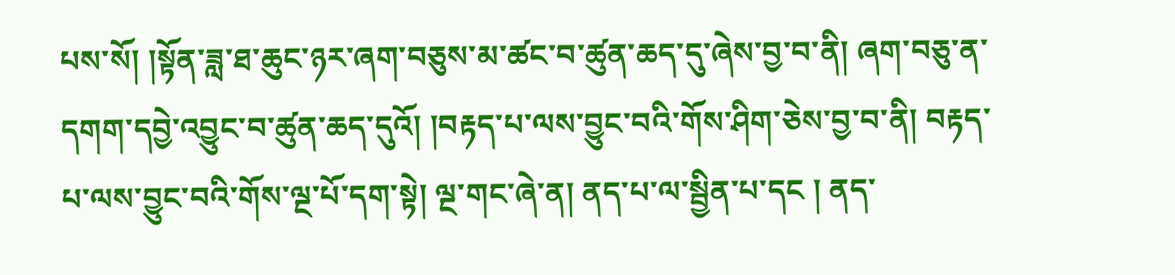པས་སོ། །སྟོན་ཟླ་ཐ་ཆུང་ཉར་ཞག་བཅུས་མ་ཚང་བ་ཚུན་ཆད་དུ་ཞེས་བྱ་བ་ནི། ཞག་བཅུ་ན་དགག་དབྱེ་འབྱུང་བ་ཚུན་ཆད་དུའོ། །བརྟད་པ་ལས་བྱུང་བའི་གོས་ཤིག་ཅེས་བྱ་བ་ནི། བརྟད་པ་ལས་བྱུང་བའི་གོས་ལྔ་པོ་དག་སྟེ། ལྔ་གང་ཞེ་ན། ནད་པ་ལ་སྦྱིན་པ་དང ། ནད་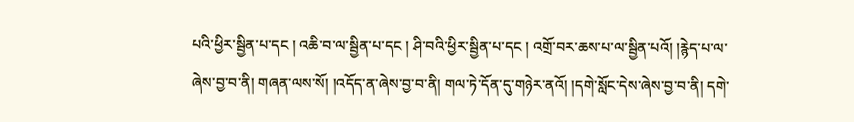པའི་ཕྱིར་སྦྱིན་པ་དང ། འཆི་བ་ལ་སྦྱིན་པ་དང ། ཤི་བའི་ཕྱིར་སྦྱིན་པ་དང ། འགྲོ་བར་ཆས་པ་ལ་སྦྱིན་པའོ། །རྙེད་པ་ལ་ཞེས་བྱ་བ་ནི། གཞན་ལས་སོ། །འདོད་ན་ཞེས་བྱ་བ་ནི། གལ་ཏེ་དོན་དུ་གཉེར་ནའོ། །དགེ་སློང་དེས་ཞེས་བྱ་བ་ནི། དགེ་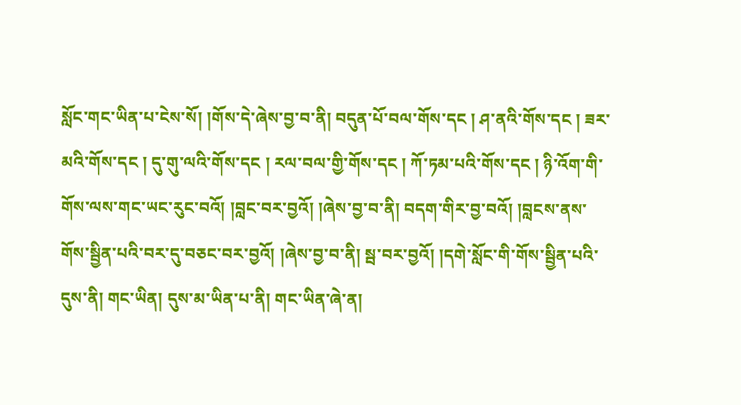སློང་གང་ཡིན་པ་ངེས་སོ། །གོས་དེ་ཞེས་བྱ་བ་ནི། བདུན་པོ་བལ་གོས་དང ། ཤ་ནའི་གོས་དང ། ཟར་མའི་གོས་དང ། དུ་གུ་ལའི་གོས་དང ། རལ་བལ་གྱི་གོས་དང ། ཀོ་ཏམ་པའི་གོས་དང ། ཉི་འོག་གི་གོས་ལས་གང་ཡང་རུང་བའོ། །བླང་བར་བྱའོ། །ཞེས་བྱ་བ་ནི། བདག་གིར་བྱ་བའོ། །བླངས་ནས་གོས་སྦྱིན་པའི་བར་དུ་བཅང་བར་བྱའོ། །ཞེས་བྱ་བ་ནི། སྦ་བར་བྱའོ། །དགེ་སློང་གི་གོས་སྦྱིན་པའི་དུས་ནི། གང་ཡིན། དུས་མ་ཡིན་པ་ནི། གང་ཡིན་ཞེ་ན།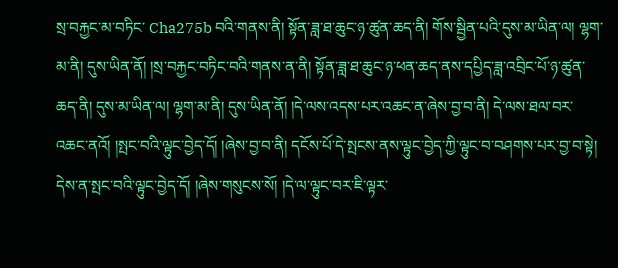སྲ་བརྐྱང་མ་བཏིང་ Cha275b བའི་གནས་ནི། སྟོན་ཟླ་ཐ་ཆུང་ཉ་ཚུན་ཆད་ནི། གོས་སྦྱིན་པའི་དུས་མ་ཡིན་ལ། ལྷག་མ་ནི། དུས་ཡིན་ནོ། །སྲ་བརྐྱང་བཏིང་བའི་གནས་ན་ནི། སྟོན་ཟླ་ཐ་ཆུང་ཉ་ཕན་ཆད་ནས་དཔྱིད་ཟླ་འབྲིང་པོ་ཉ་ཚུན་ཆད་ནི། དུས་མ་ཡིན་ལ། ལྷག་མ་ནི། དུས་ཡིན་ནོ། །དེ་ལས་འདས་པར་འཆང་ན་ཞེས་བྱ་བ་ནི། དེ་ལས་ཐལ་བར་འཆང་ནའོ། །སྤང་བའི་ལྟུང་བྱེད་དོ། །ཞེས་བྱ་བ་ནི། དངོས་པོ་དེ་སྤངས་ནས་ལྟུང་བྱེད་ཀྱི་ལྟུང་བ་བཤགས་པར་བྱ་བ་སྟེ། དེས་ན་སྤང་བའི་ལྟུང་བྱེད་དོ། །ཞེས་གསུངས་སོ། །དེ་ལ་ལྟུང་བར་ཇི་ལྟར་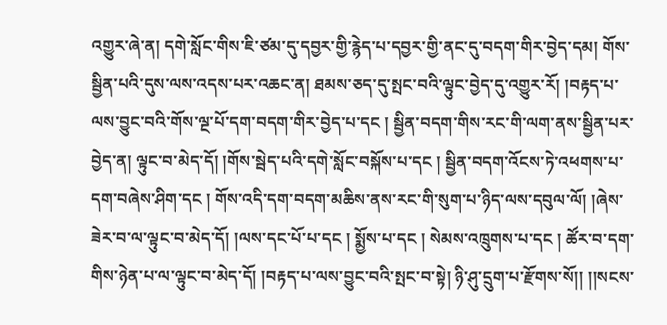འགྱུར་ཞེ་ན། དགེ་སློང་གིས་ཇི་ཙམ་དུ་དབྱར་གྱི་རྙེད་པ་དབྱར་གྱི་ནང་དུ་བདག་གིར་བྱེད་དམ། གོས་སྦྱིན་པའི་དུས་ལས་འདས་པར་འཆང་ན། ཐམས་ཅད་དུ་སྤང་བའི་ལྟུང་བྱེད་དུ་འགྱུར་རོ། །བརྟད་པ་ལས་བྱུང་བའི་གོས་ལྔ་པོ་དག་བདག་གིར་བྱེད་པ་དང ། སྦྱིན་བདག་གིས་རང་གི་ལག་ནས་སྦྱིན་པར་བྱེད་ན། ལྟུང་བ་མེད་དོ། །གོས་སྦེད་པའི་དགེ་སློང་བསྐོས་པ་དང ། སྦྱིན་བདག་འོངས་ཏེ་འཕགས་པ་དག་བཞེས་ཤིག་དང ། གོས་འདི་དག་བདག་མཆིས་ནས་རང་གི་སུག་པ་ཉིད་ལས་དབུལ་ལོ། །ཞེས་ཟེར་བ་ལ་ལྟུང་བ་མེད་དོ། །ལས་དང་པོ་པ་དང ། སྨྱོས་པ་དང ། སེམས་འཁྲུགས་པ་དང ། ཚོར་བ་དག་གིས་ཉེན་པ་ལ་ལྟུང་བ་མེད་དོ། །བརྟད་པ་ལས་བྱུང་བའི་སྤང་བ་སྟེ། ཉི་ཤུ་དྲུག་པ་རྫོགས་སོ།། །།སངས་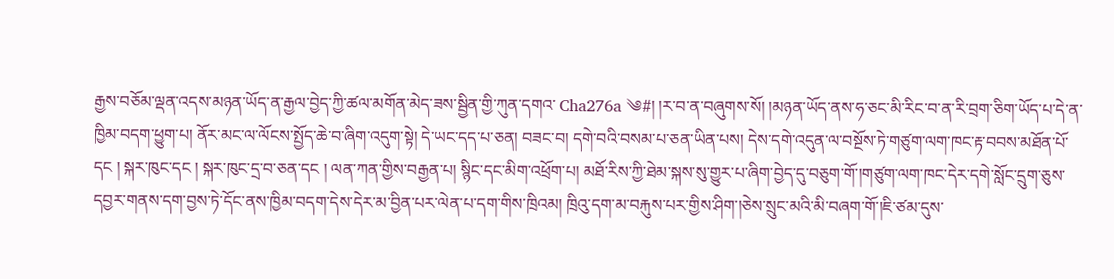རྒྱས་བཅོམ་ལྡན་འདས་མཉན་ཡོད་ན་རྒྱལ་བྱེད་ཀྱི་ཚལ་མགོན་མེད་ཟས་སྦྱིན་གྱི་ཀུན་དགའ་ Cha276a ༄#། །ར་བ་ན་བཞུགས་སོ། །མཉན་ཡོད་ནས་ཧ་ཅང་མི་རིང་བ་ན་རི་བྲག་ཅིག་ཡོད་པ་དེ་ན་ཁྱིམ་བདག་ཕྱུག་པ། ནོར་མང་ལ་ལོངས་སྤྱོད་ཆེ་བ་ཞིག་འདུག་སྟེ། དེ་ཡང་དད་པ་ཅན། བཟང་བ། དགེ་བའི་བསམ་པ་ཅན་ཡིན་པས། དེས་དགེ་འདུན་ལ་བསྔོས་ཏེ་གཙུག་ལག་ཁང་རྟ་བབས་མཐོན་པོ་དང ། སྐར་ཁུང་དང ། སྐར་ཁུང་དྲ་བ་ཅན་དང ། ལན་ཀན་གྱིས་བརྒྱན་པ། སྙིང་དང་མིག་འཕྲོག་པ། མཐོ་རིས་ཀྱི་ཐེམ་སྐས་སུ་གྱུར་པ་ཞིག་བྱེད་དུ་བཅུག་གོ་།གཙུག་ལག་ཁང་དེར་དགེ་སློང་དྲུག་ཅུས་དབྱར་གནས་དག་བྱས་ཏེ་དོང་ནས་ཁྱིམ་བདག་དེས་དེར་མ་བྱིན་པར་ལེན་པ་དག་གིས་ཁྲིའམ། ཁྲིའུ་དག་མ་བརྐུས་པར་གྱིས་ཤིག་།ཅེས་སྲུང་མའི་མི་བཞག་གོ་།ཇི་ཙམ་དུས་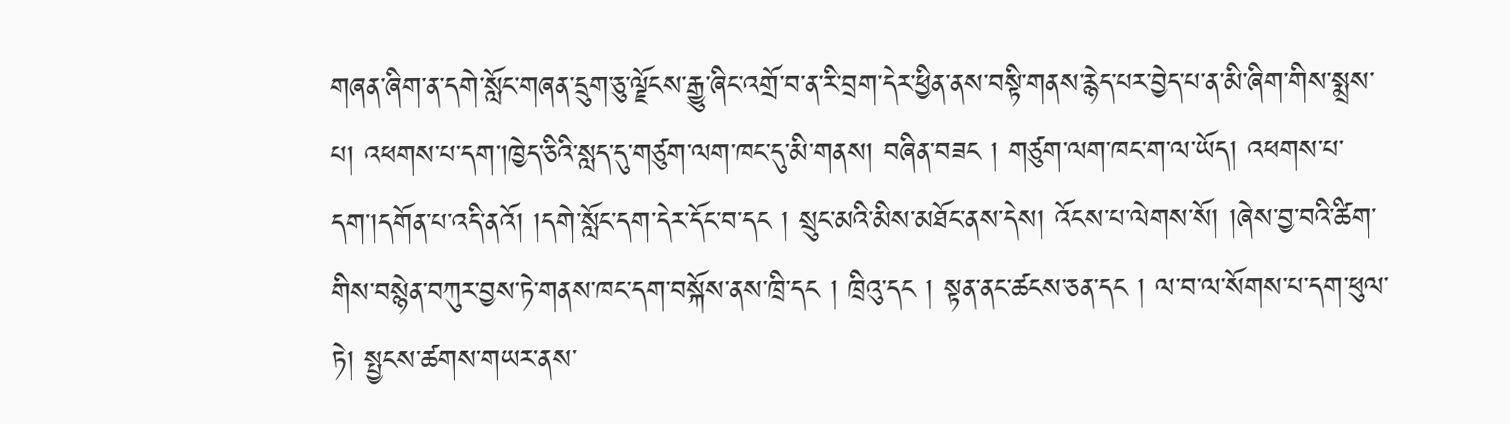གཞན་ཞིག་ན་དགེ་སློང་གཞན་དྲུག་ཅུ་ལྗོངས་རྒྱུ་ཞིང་འགྲོ་བ་ན་རི་བྲག་དེར་ཕྱིན་ནས་བསྟི་གནས་རྙེད་པར་བྱེད་པ་ན་མི་ཞིག་གིས་སྨྲས་པ། འཕགས་པ་དག་།ཁྱེད་ཅིའི་སླད་དུ་གཙུག་ལག་ཁང་དུ་མི་གནས། བཞིན་བཟང ། གཙུག་ལག་ཁང་ག་ལ་ཡོད། འཕགས་པ་དག་།དགོན་པ་འདི་ནའོ། །དགེ་སློང་དག་དེར་དོང་བ་དང ། སྲུང་མའི་མིས་མཐོང་ནས་དེས། འོངས་པ་ལེགས་སོ། །ཞེས་བྱ་བའི་ཚིག་གིས་བསྙེན་བཀུར་བྱས་ཏེ་གནས་ཁང་དག་བསྐོས་ནས་ཁྲི་དང ། ཁྲིའུ་དང ། སྟན་ནང་ཚངས་ཅན་དང ། ལ་བ་ལ་སོགས་པ་དག་ཕུལ་ཏེ། སྤྱངས་ཚགས་གཡར་ནས་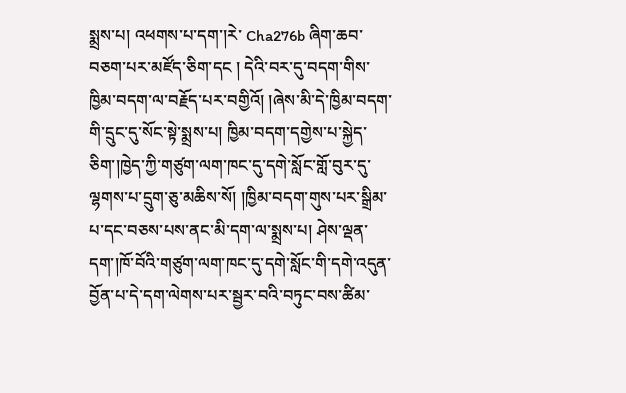སྨྲས་པ། འཕགས་པ་དག་།རེ་ Cha276b ཞིག་ཆབ་བཅག་པར་མཛོད་ཅིག་དང ། དེའི་བར་དུ་བདག་གིས་ཁྱིམ་བདག་ལ་བརྗོད་པར་བགྱིའོ། །ཞེས་མི་དེ་ཁྱིམ་བདག་གི་དྲུང་དུ་སོང་སྟེ་སྨྲས་པ། ཁྱིམ་བདག་དགྱེས་པ་སྐྱེད་ཅིག་།ཁྱེད་ཀྱི་གཙུག་ལག་ཁང་དུ་དགེ་སློང་གློ་བུར་དུ་ལྷགས་པ་དྲུག་ཅུ་མཆིས་སོ། །ཁྱིམ་བདག་གུས་པར་སྒྲིམ་པ་དང་བཅས་པས་ནང་མི་དག་ལ་སྨྲས་པ། ཤེས་ལྡན་དག་།ཁོ་བོའི་གཙུག་ལག་ཁང་དུ་དགེ་སློང་གི་དགེ་འདུན་བྱོན་པ་དེ་དག་ལེགས་པར་སྦྱར་བའི་བཏུང་བས་ཚིམ་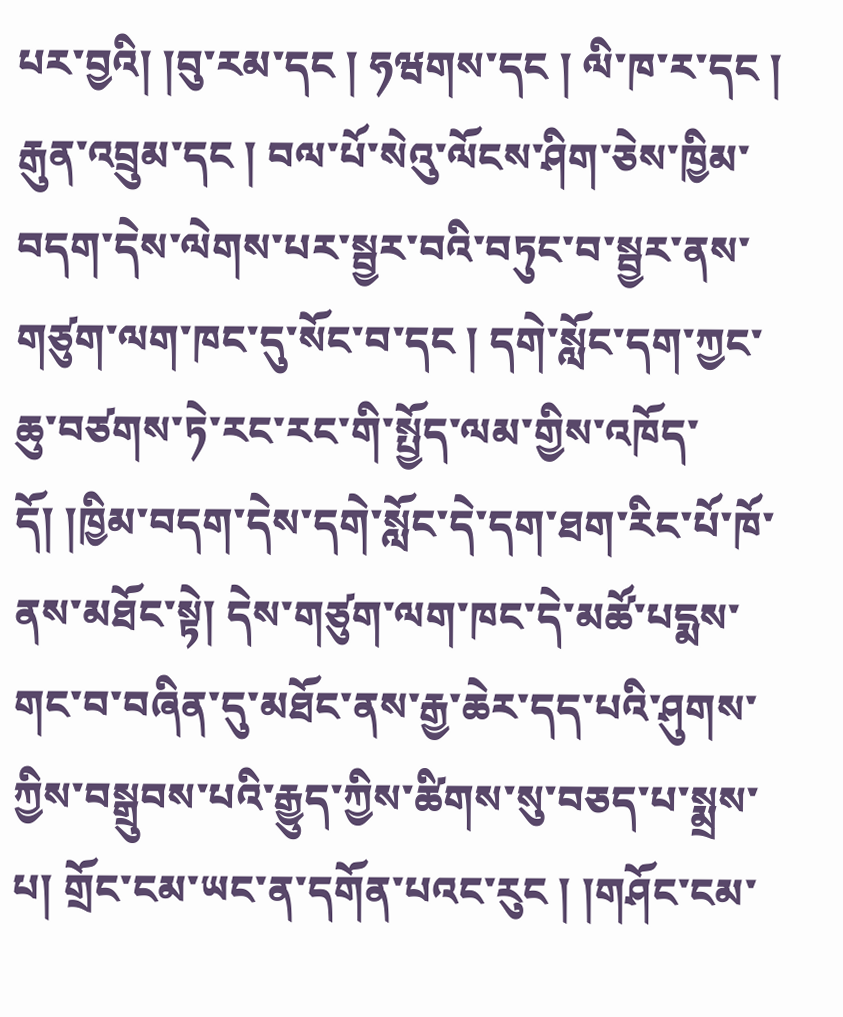པར་བྱའི། །བུ་རམ་དང ། ཧཝགས་དང ། ལི་ཁ་ར་དང ། རྒུན་འབྲུམ་དང ། བལ་པོ་སེའུ་ལོངས་ཤིག་ཅེས་ཁྱིམ་བདག་དེས་ལེགས་པར་སྦྱར་བའི་བཏུང་བ་སྦྱར་ནས་གཙུག་ལག་ཁང་དུ་སོང་བ་དང ། དགེ་སློང་དག་ཀྱང་ཆུ་བཙགས་ཏེ་རང་རང་གི་སྤྱོད་ལམ་གྱིས་འཁོད་དོ། །ཁྱིམ་བདག་དེས་དགེ་སློང་དེ་དག་ཐག་རིང་པོ་ཁོ་ནས་མཐོང་སྟེ། དེས་གཙུག་ལག་ཁང་དེ་མཚོ་པདྨས་གང་བ་བཞིན་དུ་མཐོང་ནས་རྒྱ་ཆེར་དད་པའི་ཤུགས་ཀྱིས་བསྒྲུབས་པའི་རྒྱུད་ཀྱིས་ཚིགས་སུ་བཅད་པ་སྨྲས་པ། གྲོང་ངམ་ཡང་ན་དགོན་པའང་རུང ། །གཤོང་ངམ་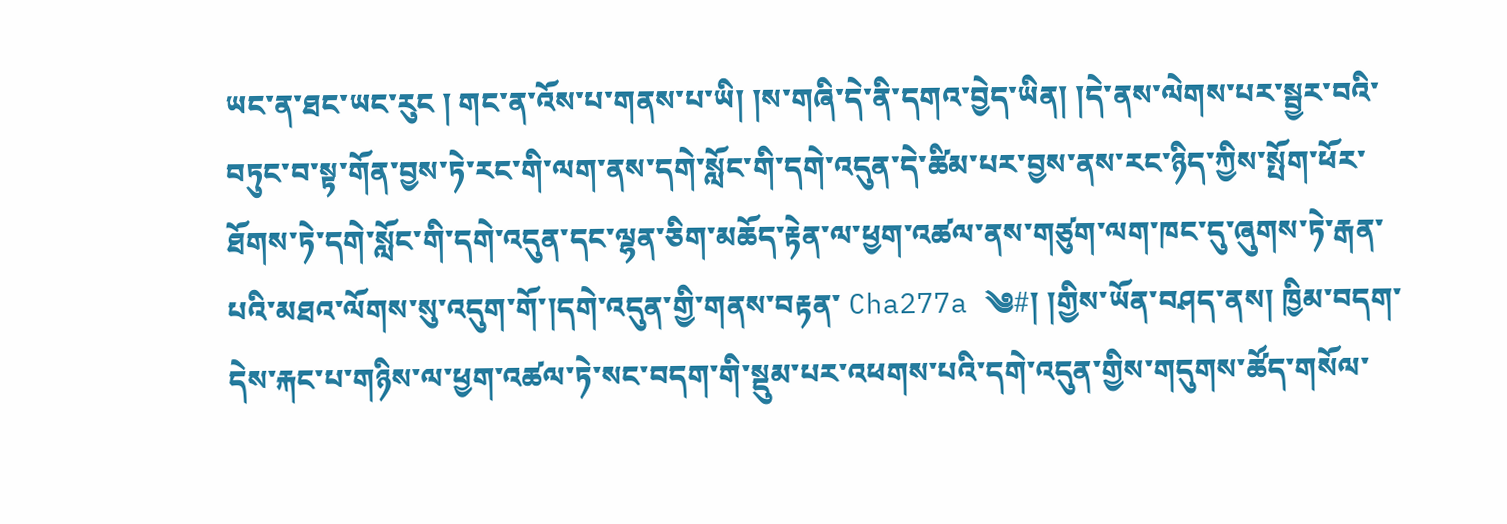ཡང་ན་ཐང་ཡང་རུང ། གང་ན་འོས་པ་གནས་པ་ཡི། །ས་གཞི་དེ་ནི་དགའ་བྱེད་ཡིན། །དེ་ནས་ལེགས་པར་སྦྱར་བའི་བཏུང་བ་སྟ་གོན་བྱས་ཏེ་རང་གི་ལག་ནས་དགེ་སློང་གི་དགེ་འདུན་དེ་ཚིམ་པར་བྱས་ནས་རང་ཉིད་ཀྱིས་སྤོག་ཕོར་ཐོགས་ཏེ་དགེ་སློང་གི་དགེ་འདུན་དང་ལྷན་ཅིག་མཆོད་རྟེན་ལ་ཕྱག་འཚལ་ནས་གཙུག་ལག་ཁང་དུ་ཞུགས་ཏེ་རྒན་པའི་མཐའ་ལོགས་སུ་འདུག་གོ་།དགེ་འདུན་གྱི་གནས་བརྟན་ Cha277a ༄#། །གྱིས་ཡོན་བཤད་ནས། ཁྱིམ་བདག་དེས་རྐང་པ་གཉིས་ལ་ཕྱག་འཚལ་ཏེ་སང་བདག་གི་སྡུམ་པར་འཕགས་པའི་དགེ་འདུན་གྱིས་གདུགས་ཚོད་གསོལ་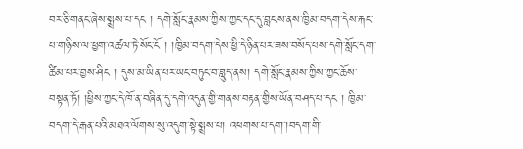བར་ཅི་གནང་ཞེས་སྨྲས་པ་དང ། དགེ་སློང་རྣམས་ཀྱིས་ཀྱང་དང་དུ་བླངས་ནས་ཁྱིམ་བདག་དེས་རྐང་པ་གཉིས་ལ་ཕྱག་འཚལ་ཏེ་སོང་ངོ ། །ཁྱིམ་བདག་དེས་ཕྱི་དེ་ཉིན་པར་ཟས་བསོད་པས་དགེ་སློང་དག་ཚིམ་པར་བྱས་ཤིང ། དུས་མ་ཡིན་པར་ཡང་བཏུང་བ་བླུད་ནས། དགེ་སློང་རྣམས་ཀྱིས་ཀྱང་ཆོས་བསྟན་ཏོ། །ཕྱིས་ཀྱང་དེ་ཁོ་ན་བཞིན་དུ་དགེ་འདུན་གྱི་གནས་བརྟན་གྱིས་ཡོན་བཤད་པ་དང ། ཁྱིམ་བདག་དེ་རྒན་པའི་མཐའ་ལོགས་སུ་འདུག་སྟེ་སྨྲས་པ། འཕགས་པ་དག་།བདག་གི་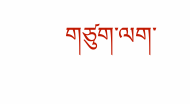གཙུག་ལག་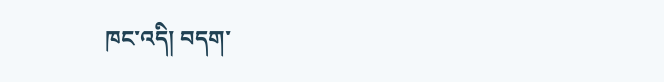ཁང་འདི། བདག་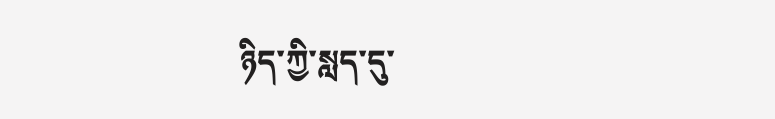ཉིད་ཀྱི་སླད་དུ་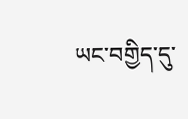ཡང་བགྱིད་དུ་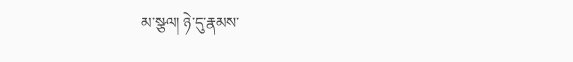མ་སྩལ། ཉེ་དུ་རྣམས་